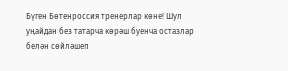Бүген Бөтенроссия тренерлар көне! Шул уңайдан без татарча көрәш буенча остазлар белән сөйләшеп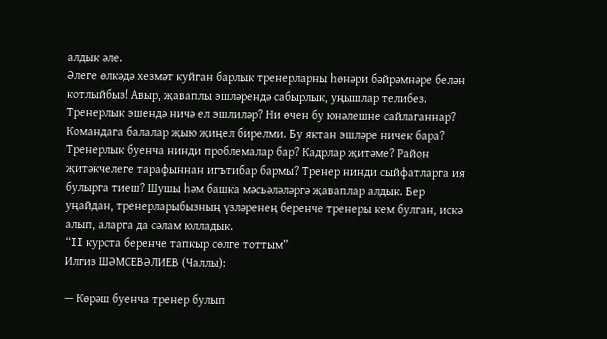алдык әле.
Әлеге өлкәдә хезмәт куйган барлык тренерларны һөнәри бәйрәмнәре белән котлыйбыз! Авыр, җаваплы эшләрендә сабырлык, уңышлар телибез.
Тренерлык эшендә ничә ел эшлиләр? Ни өчен бу юнәлешне сайлаганнар? Командага балалар җыю җиңел бирелми. Бу яктан эшләре ничек бара? Тренерлык буенча нинди проблемалар бар? Кадрлар җитәме? Район җитәкчелеге тарафыннан игътибар бармы? Тренер нинди сыйфатларга ия булырга тиеш? Шушы һәм башка мәсьәләләргә җаваплар алдык. Бер уңайдан, тренерларыбызның үзләренең беренче тренеры кем булган, искә алып, аларга да сәлам юлладык.
“II курста беренче тапкыр сөлге тоттым”
Илгиз ШӘМСЕВӘЛИЕВ (Чаллы):

— Көрәш буенча тренер булып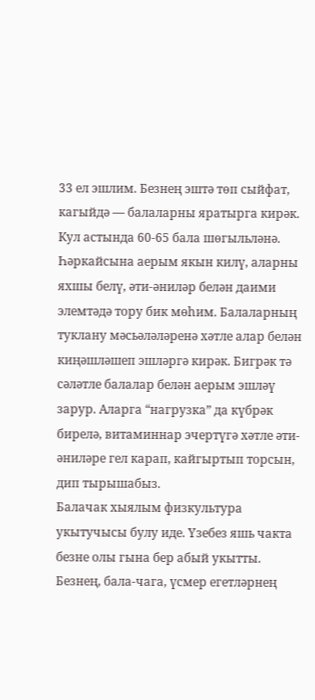33 ел эшлим. Безнең эштә төп сыйфат, кагыйдә — балаларны яратырга кирәк. Кул астында 60-65 бала шөгыльләнә. Һәркайсына аерым якын килү, аларны яхшы белү, әти-әниләр белән даими элемтәдә тору бик мөһим. Балаларның туклану мәсьәләләренә хәтле алар белән киңәшләшеп эшләргә кирәк. Бигрәк тә сәләтле балалар белән аерым эшләү зарур. Аларга “нагрузка” да күбрәк бирелә, витаминнар эчертүгә хәтле әти-әниләре гел карап, кайгыртып торсын, дип тырышабыз.
Балачак хыялым физкультура укытучысы булу иде. Үзебез яшь чакта безне олы гына бер абый укытты. Безнең, бала-чага, үсмер егетләрнең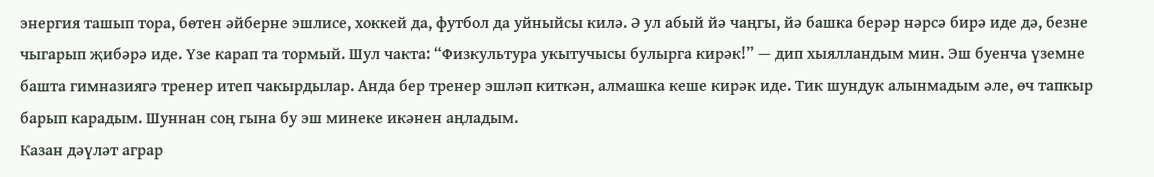энергия ташып тора, бөтен әйберне эшлисе, хоккей да, футбол да уйныйсы килә. Ә ул абый йә чаңгы, йә башка берәр нәрсә бирә иде дә, безне чыгарып җибәрә иде. Үзе карап та тормый. Шул чакта: “Физкультура укытучысы булырга кирәк!” — дип хыялландым мин. Эш буенча үземне башта гимназиягә тренер итеп чакырдылар. Анда бер тренер эшләп киткән, алмашка кеше кирәк иде. Тик шундук алынмадым әле, өч тапкыр барып карадым. Шуннан соң гына бу эш минеке икәнен аңладым.
Казан дәүләт аграр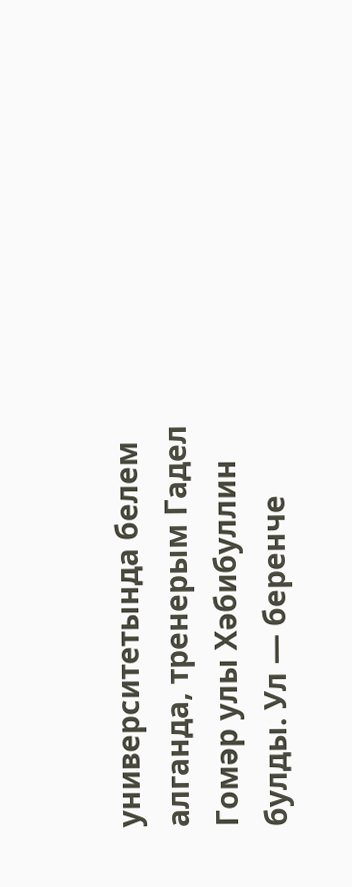университетында белем алганда, тренерым Гадел Гомәр улы Хәбибуллин булды. Ул — беренче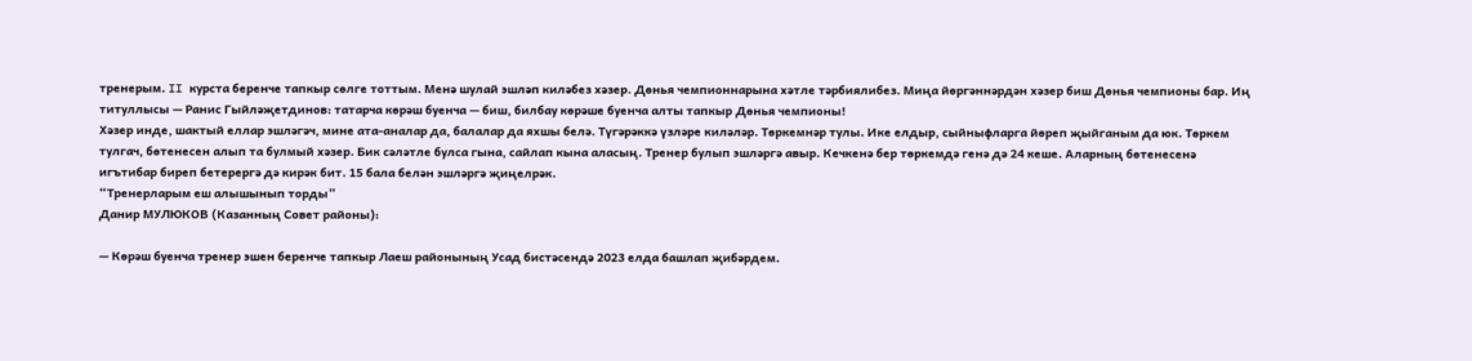тренерым. II курста беренче тапкыр сөлге тоттым. Менә шулай эшләп киләбез хәзер. Дөнья чемпионнарына хәтле тәрбиялибез. Миңа йөргәннәрдән хәзер биш Дөнья чемпионы бар. Иң титуллысы — Ранис Гыйләҗетдинов: татарча көрәш буенча — биш, билбау көрәше буенча алты тапкыр Дөнья чемпионы!
Хәзер инде, шактый еллар эшләгәч, мине ата-аналар да, балалар да яхшы белә. Түгәрәккә үзләре киләләр. Төркемнәр тулы. Ике елдыр, сыйныфларга йөреп җыйганым да юк. Төркем тулгач, бөтенесен алып та булмый хәзер. Бик сәләтле булса гына, сайлап кына аласың. Тренер булып эшләргә авыр. Кечкенә бер төркемдә генә дә 24 кеше. Аларның бөтенесенә игътибар биреп бетерергә дә кирәк бит. 15 бала белән эшләргә җиңелрәк.
“Тренерларым еш алышынып торды”
Данир МУЛЮКОВ (Казанның Совет районы):

— Көрәш буенча тренер эшен беренче тапкыр Лаеш районының Усад бистәсендә 2023 елда башлап җибәрдем.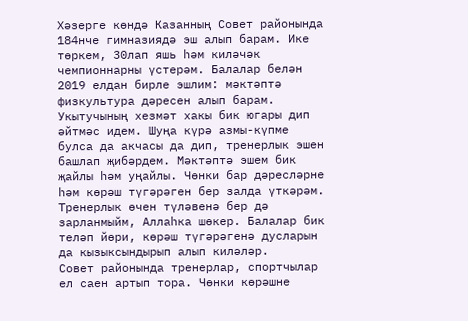Хәзерге көндә Казанның Совет районында 184нче гимназиядә эш алып барам. Ике төркем, 30лап яшь һәм киләчәк чемпионнарны үстерәм. Балалар белән 2019 елдан бирле эшлим: мәктәптә физкультура дәресен алып барам. Укытучының хезмәт хакы бик югары дип әйтмәс идем. Шуңа күрә азмы-күпме булса да акчасы да дип, тренерлык эшен башлап җибәрдем. Мәктәптә эшем бик җайлы һәм уңайлы. Чөнки бар дәресләрне һәм көрәш түгәрәген бер залда үткәрәм. Тренерлык өчен түләвенә бер дә зарланмыйм, Аллаһка шөкер. Балалар бик теләп йөри, көрәш түгәрәгенә дусларын да кызыксындырып алып киләләр.
Совет районында тренерлар, спортчылар ел саен артып тора. Чөнки көрәшне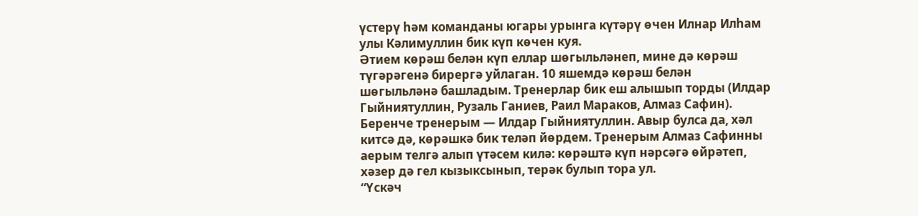үстерү һәм команданы югары урынга күтәрү өчен Илнар Илһам улы Кәлимуллин бик күп көчен куя.
Әтием көрәш белән күп еллар шөгыльләнеп, мине дә көрәш түгәрәгенә бирергә уйлаган. 10 яшемдә көрәш белән шөгыльләнә башладым. Тренерлар бик еш алышып торды (Илдар Гыйниятуллин, Рузаль Ганиев, Раил Мараков, Алмаз Сафин). Беренче тренерым — Илдар Гыйниятуллин. Авыр булса да, хәл китсә дә, көрәшкә бик теләп йөрдем. Тренерым Алмаз Сафинны аерым телгә алып үтәсем килә: көрәштә күп нәрсәгә өйрәтеп, хәзер дә гел кызыксынып, терәк булып тора ул.
“Үскәч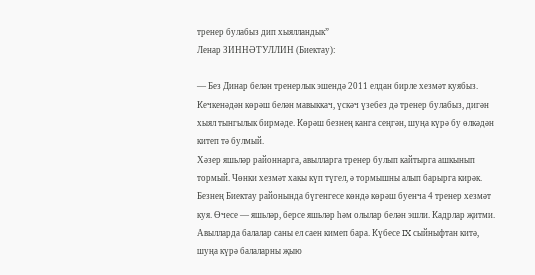тренер булабыз дип хыялландык”
Ленар ЗИННӘТУЛЛИН (Биектау):

— Без Динар белән тренерлык эшендә 2011 елдан бирле хезмәт куябыз. Кечкенәдән көрәш белән мавыккач, үскәч үзебез дә тренер булабыз, дигән хыял тынгылык бирмәде. Көрәш безнең канга сеңгән, шуңа күрә бу өлкәдән китеп тә булмый.
Хәзер яшьләр районнарга, авылларга тренер булып кайтырга ашкынып тормый. Чөнки хезмәт хакы күп түгел, ә тормышны алып барырга кирәк. Безнең Биектау районында бүгенгесе көндә көрәш буенча 4 тренер хезмәт куя. Өчесе — яшьләр, берсе яшьләр һәм олылар белән эшли. Кадрлар җитми. Авылларда балалар саны ел саен кимеп бара. Күбесе IX сыйныфтан китә, шуңа күрә балаларны җыю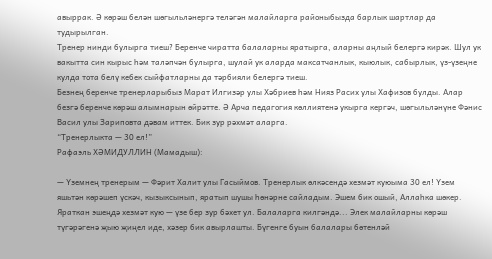авыррак. Ә көрәш белән шөгыльләнергә теләгән малайларга районыбызда барлык шартлар да тудырылган.
Тренер нинди булырга тиеш? Беренче чиратта балаларны яратырга, аларны аңлый белергә кирәк. Шул ук вакытта син кырыс һәм таләпчән булырга, шулай ук аларда максатчанлык, кыюлык, сабырлык, үз-үзеңне кулда тота белү кебек сыйфатларны да тәрбияли белергә тиеш.
Безнең беренче тренерларыбыз Марат Илгизәр улы Хәбриев һәм Нияз Расих улы Хафизов булды. Алар безгә беренче көрәш алымнарын өйрәтте. Ә Арча педагогия көллиятенә укырга кергәч, шөгыльләнүне Фәнис Васил улы Зариповта дәвам иттек. Бик зур рәхмәт аларга.
“Тренерлыкта — 30 ел!”
Рафаэль ХӘМИДУЛЛИН (Мамадыш):

— Үземнең тренерым — Фәрит Халит улы Гасыймов. Тренерлык өлкәсендә хезмәт куюыма 30 ел! Үзем яшьтән көрәшеп үскәч, кызыксынып, яратып шушы һөнәрне сайладым. Эшем бик ошый, Аллаһка шөкер. Яраткан эшеңдә хезмәт кую — үзе бер зур бәхет ул. Балаларга килгәндә... Элек малайларны көрәш түгәрәгенә җыю җиңел иде, хәзер бик авырлашты. Бүгенге буын балалары бөтенләй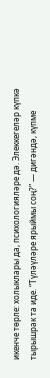икенче төрле: холыклары да, психологияләре дә. Элеккегеләр күпкә тырышрак та иде. “Түләүләре ярыймы соң?” — дигәндә, күпме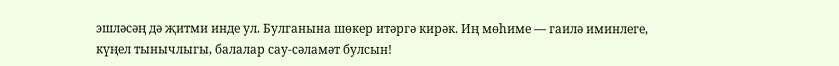эшләсәң дә җитми инде ул. Булганына шөкер итәргә кирәк. Иң мөһиме — гаилә иминлеге, күңел тынычлыгы, балалар сау-сәламәт булсын!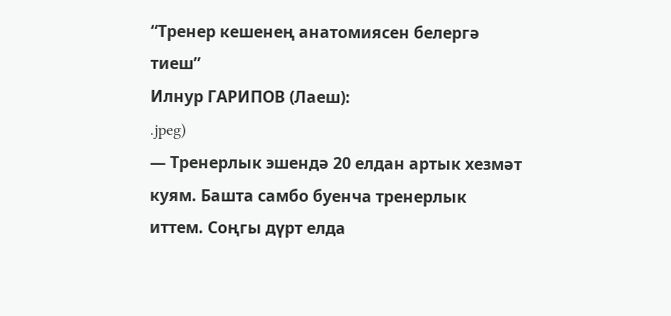“Тренер кешенең анатомиясен белергә тиеш”
Илнур ГАРИПОВ (Лаеш):
.jpeg)
— Тренерлык эшендә 20 елдан артык хезмәт куям. Башта самбо буенча тренерлык иттем. Соңгы дүрт елда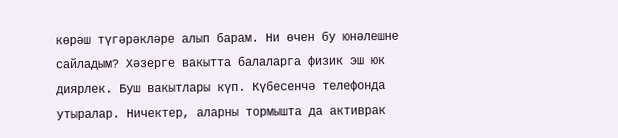көрәш түгәрәкләре алып барам. Ни өчен бу юнәлешне сайладым? Хәзерге вакытта балаларга физик эш юк диярлек. Буш вакытлары күп. Күбесенчә телефонда утыралар. Ничектер, аларны тормышта да активрак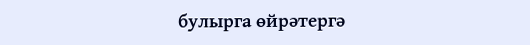булырга өйрәтергә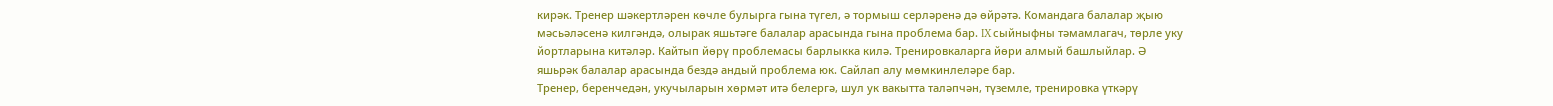кирәк. Тренер шәкертләрен көчле булырга гына түгел, ә тормыш серләренә дә өйрәтә. Командага балалар җыю мәсьәләсенә килгәндә, олырак яшьтәге балалар арасында гына проблема бар. IX сыйныфны тәмамлагач, төрле уку йортларына китәләр. Кайтып йөрү проблемасы барлыкка килә. Тренировкаларга йөри алмый башлыйлар. Ә яшьрәк балалар арасында бездә андый проблема юк. Сайлап алу мөмкинлеләре бар.
Тренер, беренчедән, укучыларын хөрмәт итә белергә, шул ук вакытта таләпчән, түземле, тренировка үткәрү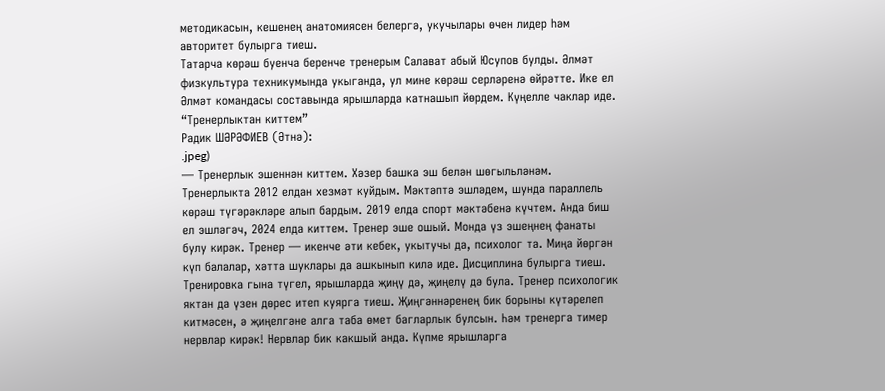методикасын, кешенең анатомиясен белергә, укучылары өчен лидер һәм авторитет булырга тиеш.
Татарча көрәш буенча беренче тренерым Салават абый Юсупов булды. Әлмәт физкультура техникумында укыганда, ул мине көрәш серләренә өйрәтте. Ике ел Әлмәт командасы составында ярышларда катнашып йөрдем. Күңелле чаклар иде.
“Тренерлыктан киттем”
Радик ШӘРӘФИЕВ (Әтнә):
.jpeg)
— Тренерлык эшеннән киттем. Хәзер башка эш белән шөгыльләнәм. Тренерлыкта 2012 елдан хезмәт куйдым. Мәктәптә эшләдем, шунда параллель көрәш түгәрәкләре алып бардым. 2019 елда спорт мәктәбенә күчтем. Анда биш ел эшләгәч, 2024 елда киттем. Тренер эше ошый. Монда үз эшеңнең фанаты булу кирәк. Тренер — икенче әти кебек, укытучы да, психолог та. Миңа йөргән күп балалар, хәтта шуклары да ашкынып килә иде. Дисциплина булырга тиеш. Тренировка гына түгел, ярышларда җиңү дә, җиңелү дә була. Тренер психологик яктан да үзен дөрес итеп куярга тиеш. Җиңгәннәренең бик борыны күтәрелеп китмәсен, ә җиңелгәне алга таба өмет багларлык булсын. Һәм тренерга тимер нервлар кирәк! Нервлар бик какшый анда. Күпме ярышларга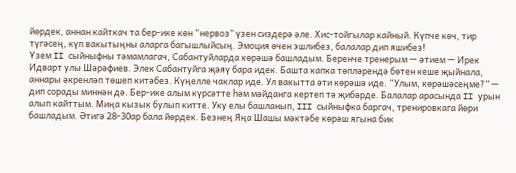йөрдек, аннан кайткач та бер-ике көн “нервоз” үзен сиздерә әле. Хис-тойгылар кайный. Күпче көч, тир түгәсең, күп вакытыңны аларга багышлыйсың. Эмоция өчен эшлибез, балалар дип яшибез!
Үзем II сыйныфны тәмамлагач, Сабантуйларда көрәшә башладым. Беренче тренерым — әтием — Ирек Идварт улы Шәрәфиев. Элек Сабантуйга җәяү бара идек. Башта капка төпләрендә бөтен кеше җыйнала, аннары әкренләп төшеп китәбез. Күңелле чаклар иде. Ул вакытта әти көрәшә иде. “Улым, көрәшәсеңме?” — дип сорады миннән дә. Бер-ике алым күрсәтте һәм мәйданга кертеп тә җибәрде. Балалар арасында II урын алып кайттым. Миңа кызык булып китте. Уку елы башланып, III сыйныфка баргач, тренировкага йөри башладым. Әтигә 28-30ар бала йөрдек. Безнең Яңа Шашы мәктәбе көрәш ягына бик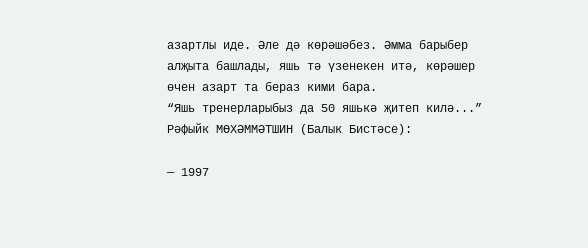азартлы иде. Әле дә көрәшәбез. Әмма барыбер алҗыта башлады, яшь тә үзенекен итә, көрәшер өчен азарт та бераз кими бара.
“Яшь тренерларыбыз да 50 яшькә җитеп килә...”
Рәфыйк МӨХӘММӘТШИН (Балык Бистәсе):

— 1997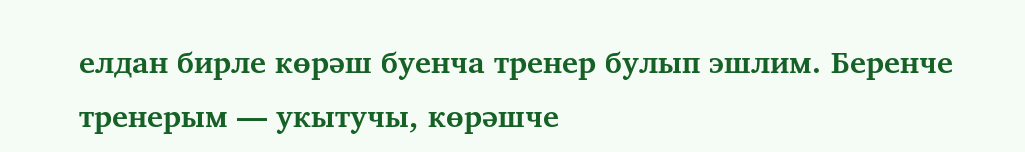елдан бирле көрәш буенча тренер булып эшлим. Беренче тренерым — укытучы, көрәшче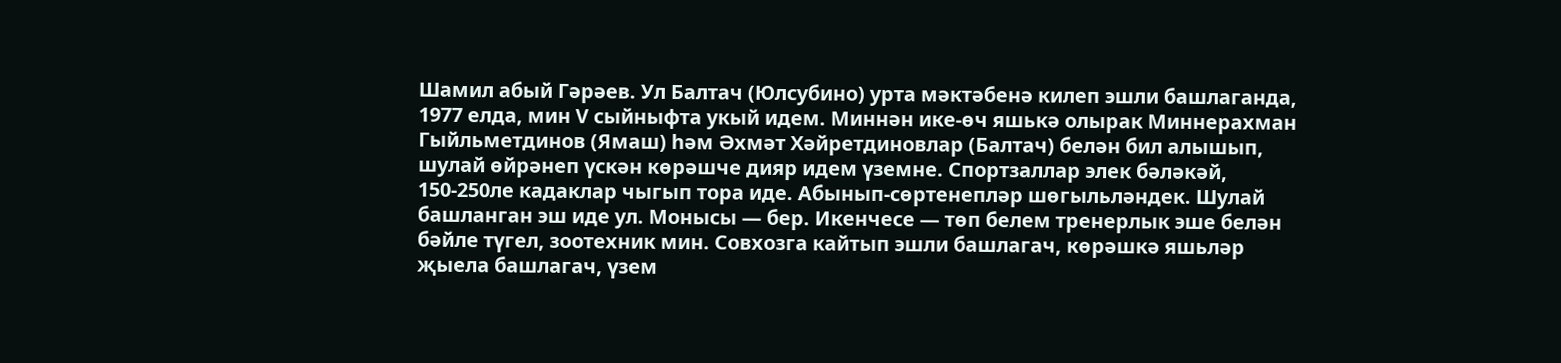Шамил абый Гәрәев. Ул Балтач (Юлсубино) урта мәктәбенә килеп эшли башлаганда, 1977 елда, мин V сыйныфта укый идем. Миннән ике-өч яшькә олырак Миннерахман Гыйльметдинов (Ямаш) һәм Әхмәт Хәйретдиновлар (Балтач) белән бил алышып, шулай өйрәнеп үскән көрәшче дияр идем үземне. Спортзаллар элек бәләкәй, 150-250ле кадаклар чыгып тора иде. Абынып-сөртенепләр шөгыльләндек. Шулай башланган эш иде ул. Монысы — бер. Икенчесе — төп белем тренерлык эше белән бәйле түгел, зоотехник мин. Совхозга кайтып эшли башлагач, көрәшкә яшьләр җыела башлагач, үзем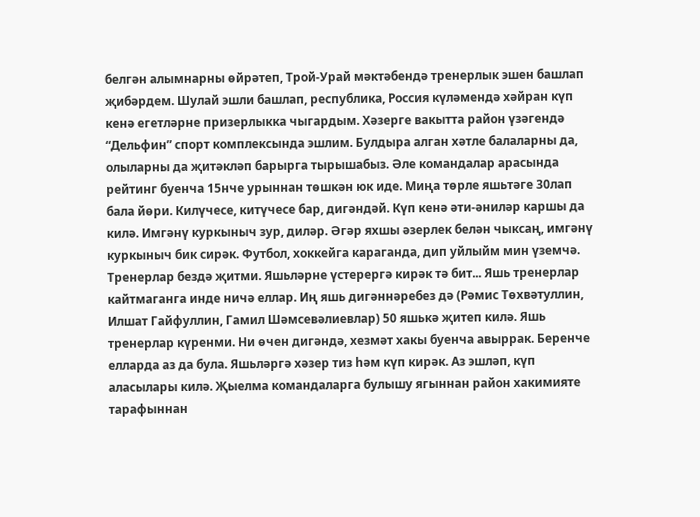белгән алымнарны өйрәтеп, Трой-Урай мәктәбендә тренерлык эшен башлап җибәрдем. Шулай эшли башлап, республика, Россия күләмендә хәйран күп кенә егетләрне призерлыкка чыгардым. Хәзерге вакытта район үзәгендә “Дельфин” спорт комплексында эшлим. Булдыра алган хәтле балаларны да, олыларны да җитәкләп барырга тырышабыз. Әле командалар арасында рейтинг буенча 15нче урыннан төшкән юк иде. Миңа төрле яшьтәге 30лап бала йөри. Килүчесе, китүчесе бар, дигәндәй. Күп кенә әти-әниләр каршы да килә. Имгәнү куркыныч зур, диләр. Әгәр яхшы әзерлек белән чыксаң, имгәнү куркыныч бик сирәк. Футбол, хоккейга караганда, дип уйлыйм мин үземчә.
Тренерлар бездә җитми. Яшьләрне үстерергә кирәк тә бит... Яшь тренерлар кайтмаганга инде ничә еллар. Иң яшь дигәннәребез дә (Рәмис Төхвәтуллин, Илшат Гайфуллин, Гамил Шәмсевәлиевлар) 50 яшькә җитеп килә. Яшь тренерлар күренми. Ни өчен дигәндә, хезмәт хакы буенча авыррак. Беренче елларда аз да була. Яшьләргә хәзер тиз һәм күп кирәк. Аз эшләп, күп аласылары килә. Җыелма командаларга булышу ягыннан район хакимияте тарафыннан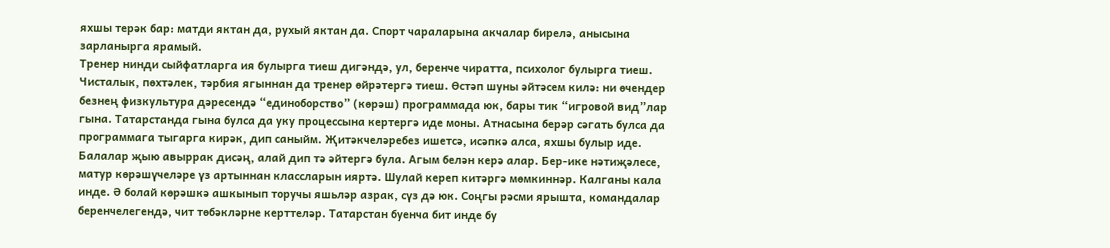яхшы терәк бар: матди яктан да, рухый яктан да. Спорт чараларына акчалар бирелә, анысына зарланырга ярамый.
Тренер нинди сыйфатларга ия булырга тиеш дигәндә, ул, беренче чиратта, психолог булырга тиеш. Чисталык, пөхтәлек, тәрбия ягыннан да тренер өйрәтергә тиеш. Өстәп шуны әйтәсем килә: ни өчендер безнең физкультура дәресендә “единоборство” (көрәш) программада юк, бары тик “игровой вид”лар гына. Татарстанда гына булса да уку процессына кертергә иде моны. Атнасына берәр сәгать булса да программага тыгарга кирәк, дип саныйм. Җитәкчеләребез ишетсә, исәпкә алса, яхшы булыр иде.
Балалар җыю авыррак дисәң, алай дип тә әйтергә була. Агым белән керә алар. Бер-ике нәтиҗәлесе, матур көрәшүчеләре үз артыннан классларын ияртә. Шулай кереп китәргә мөмкиннәр. Калганы кала инде. Ә болай көрәшкә ашкынып торучы яшьләр азрак, сүз дә юк. Соңгы рәсми ярышта, командалар беренчелегендә, чит төбәкләрне керттеләр. Татарстан буенча бит инде бу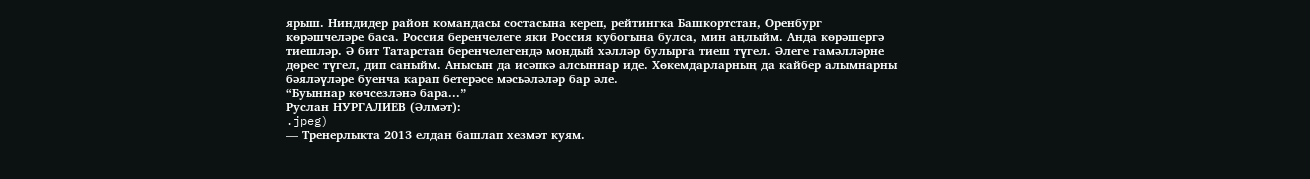ярыш. Ниндидер район командасы состасына кереп, рейтингка Башкортстан, Оренбург көрәшчеләре баса. Россия беренчелеге яки Россия кубогына булса, мин аңлыйм. Анда көрәшергә тиешләр. Ә бит Татарстан беренчелегендә мондый хәлләр булырга тиеш түгел. Әлеге гамәлләрне дөрес түгел, дип саныйм. Анысын да исәпкә алсыннар иде. Хөкемдарларның да кайбер алымнарны бәяләүләре буенча карап бетерәсе мәсьәләләр бар әле.
“Буыннар көчсезләнә бара...”
Руслан НУРГАЛИЕВ (Әлмәт):
.jpeg)
— Тренерлыкта 2013 елдан башлап хезмәт куям.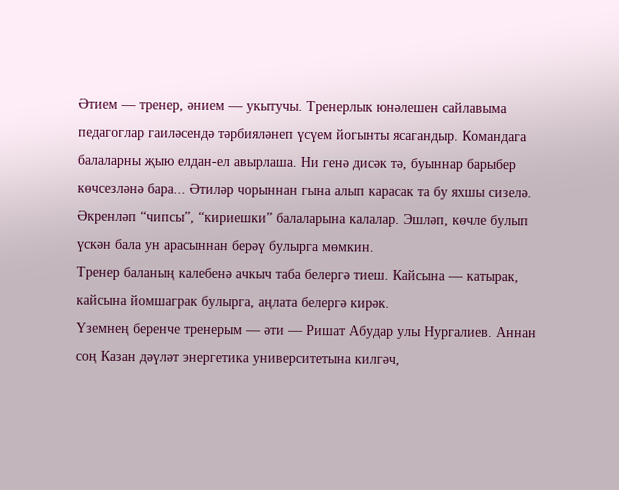Әтием — тренер, әнием — укытучы. Тренерлык юнәлешен сайлавыма педагоглар гаиләсендә тәрбияләнеп үсүем йогынты ясагандыр. Командага балаларны җыю елдан-ел авырлаша. Ни генә дисәк тә, буыннар барыбер көчсезләнә бара... Әтиләр чорыннан гына алып карасак та бу яхшы сизелә. Әкренләп “чипсы”, “кириешки” балаларына калалар. Эшләп, көчле булып үскән бала ун арасыннан берәү булырга мөмкин.
Тренер баланың калебенә ачкыч таба белергә тиеш. Кайсына — катырак, кайсына йомшаграк булырга, аңлата белергә кирәк.
Үземнең беренче тренерым — әти — Ришат Абудар улы Нургалиев. Аннан соң Казан дәүләт энергетика университетына килгәч,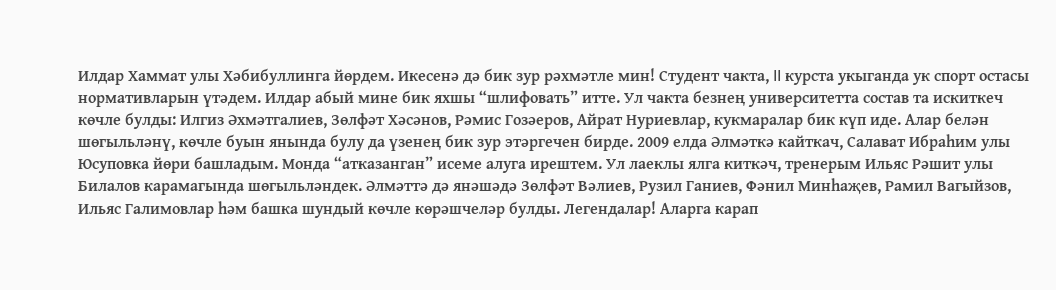Илдар Хаммат улы Хәбибуллинга йөрдем. Икесенә дә бик зур рәхмәтле мин! Студент чакта, II курста укыганда ук спорт остасы нормативларын үтәдем. Илдар абый мине бик яхшы “шлифовать” итте. Ул чакта безнең университетта состав та искиткеч көчле булды: Илгиз Әхмәтгалиев, Зөлфәт Хәсәнов, Рәмис Гозәеров, Айрат Нуриевлар, кукмаралар бик күп иде. Алар белән шөгыльләнү, көчле буын янында булу да үзенең бик зур этәргечен бирде. 2009 елда Әлмәткә кайткач, Салават Ибраһим улы Юсуповка йөри башладым. Монда “атказанган” исеме алуга ирештем. Ул лаеклы ялга киткәч, тренерым Ильяс Рәшит улы Билалов карамагында шөгыльләндек. Әлмәттә дә янәшәдә Зөлфәт Вәлиев, Рузил Ганиев, Фәнил Минһаҗев, Рамил Вагыйзов, Ильяс Галимовлар һәм башка шундый көчле көрәшчеләр булды. Легендалар! Аларга карап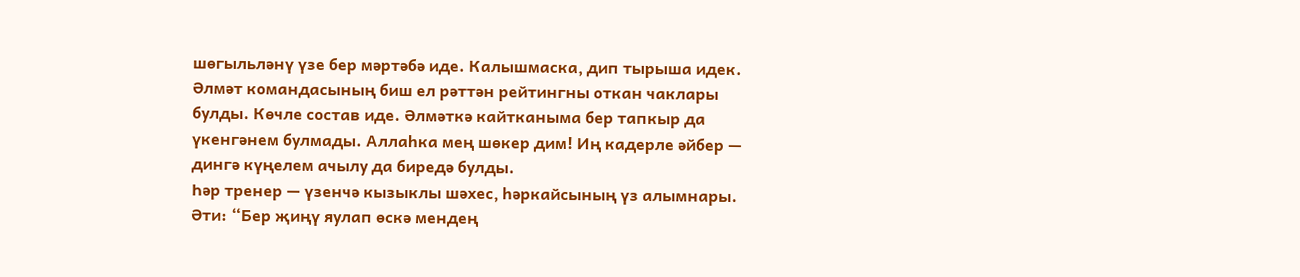шөгыльләнү үзе бер мәртәбә иде. Калышмаска, дип тырыша идек. Әлмәт командасының биш ел рәттән рейтингны откан чаклары булды. Көчле состав иде. Әлмәткә кайтканыма бер тапкыр да үкенгәнем булмады. Аллаһка мең шөкер дим! Иң кадерле әйбер — дингә күңелем ачылу да биредә булды.
Һәр тренер — үзенчә кызыклы шәхес, һәркайсының үз алымнары. Әти: “Бер җиңү яулап өскә мендең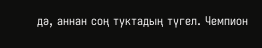дә, аннан соң туктадың түгел. Чемпион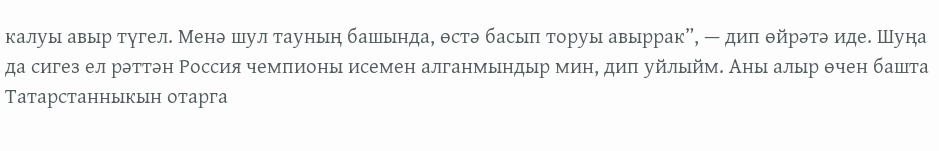калуы авыр түгел. Менә шул тауның башында, өстә басып торуы авыррак”, — дип өйрәтә иде. Шуңа да сигез ел рәттән Россия чемпионы исемен алганмындыр мин, дип уйлыйм. Аны алыр өчен башта Татарстанныкын отарга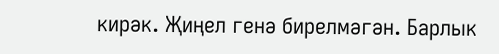кирәк. Җиңел генә бирелмәгән. Барлык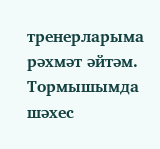тренерларыма рәхмәт әйтәм. Тормышымда шәхес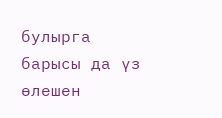булырга барысы да үз өлешен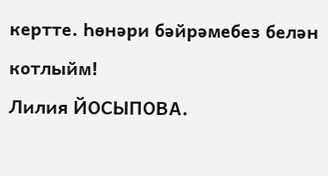кертте. Һөнәри бәйрәмебез белән котлыйм!
Лилия ЙОСЫПОВА.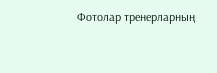Фотолар тренерларның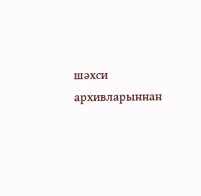шәхси архивларыннан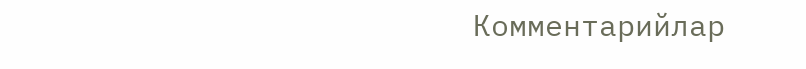Комментарийлар